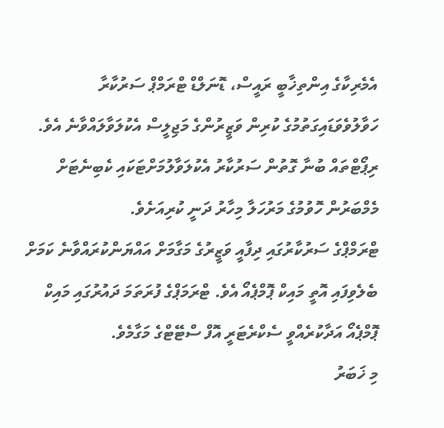އެމެރިކާގެ އިންތިޚާބީ ރައީސް، ޑޮނަލްޑް ޓްރަމްޕް ސަރުކާރާ ހަވާލުވެވަޑައިގަތުމުގެ ކުރިން ވަޒީރުންގެ މަޖިލީސް އެކުލަވާލައްވާނެ އެވެ.
ރިޕޯޓްތައް ބުނާ ގޮތުން ސަރުކާރު އެކުލަވާލުމަށްޓަކައި ކެބިނެޓަށް މެމްބަރުން ހޮވުމުގެ މަރުހަލާ މިހާރު ދަނީ ކުރިއަށެވެ.
ޓްރަމްޕްގެ ސަރުކާރުގައި ދިފާއީ ވަޒީރުގެ މަގާމަށް އައްޔަންކުރައްވާނެ ކަމަށް ބެލެވިފައި އޮތީ މައިކް ޕޮމްޕެއޯ އެވެ. ޓްރަމަޕްގެ ފުރަތަމަ ދައުރުގައި މައިކް ޕޮމްޕެއޯ އަދާކުރެއްވީ ސެކްރެޓަރީ އޮފް ސްޓޭޓްގެ މަގާމެވެ.
މި ޚަބަރު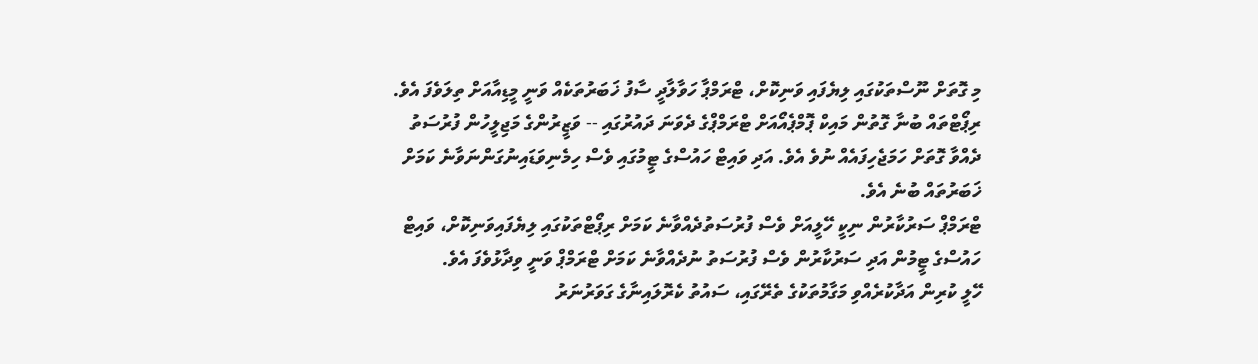މި ގޮތަށް ނޫސްތަކުގައި ލިޔެފައި ވަނިކޮށް، ޓްރަމްޕާ ހަވާލާދީ ސާފު ޚަބަރުތަކެއް ވަނީ މީޑިއާއަށް ތިލަވެފަ އެވެ.
ރިޕޯޓްތައް ބުނާ ގޮތުން މައިކް ޕޮމްޕެއޯއަށް ޓްރަމްޕްގެ ދެވަނަ ދައުރުގައި -- ވަޒީރުންގެ މަޖިލީހުން ފުރުސަތު ދެއްވާ ގޮތަށް ހަމަޖެހިފައެއް ނުވެ އެވެ. އަދި ވައިޓް ހައުސްގެ ޓީމުގައި ވެސް ހިމެނިވަޑައިނުގަންނަވާނެ ކަމަށް ޚަބަރުތައް ބުނެ އެވެ.
ޓްރަމްޕް ސަރުކާރުން ނިކީ ހޭލީއަށް ވެސް ފުރުސަތުދެއްވާނެ ކަމަށް ރިޕޯޓްތަކުގައި ލިޔެފައިވަނިކޮށް، ވައިޓް ހައުސްގެ ޓީމުން އަދި ސަރުކާރުން ވެސް ފުރުސަތު ނުދެއްވާނެ ކަމަށް ޓްރަމްޕް ވަނީ ވިދާޅުވެފަ އެވެ.
ހޭލީ ކުރިން އަދާކުރެއްވި މަގާމުތަކުގެ ތެރޭގައި، ސައުތު ކެރޮލައިނާގެ ގަވަރުނަރު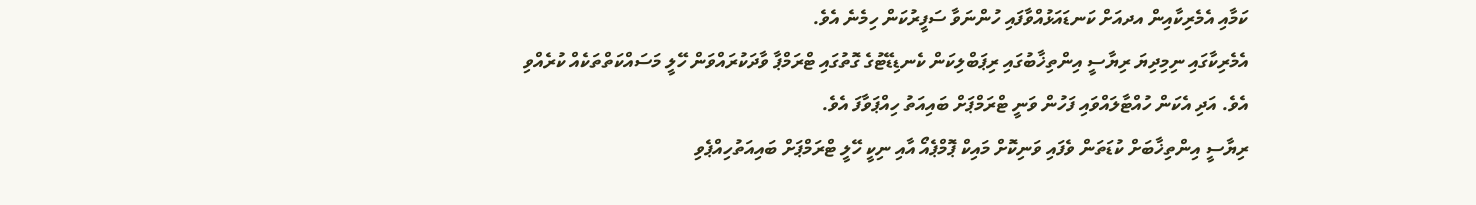ކަމާއި އެމެރިކާއިން އދއަށް ކަނޑައަޅުއްވާފައި ހުންނަވާ ސަފީރުކަން ހިމެނެ އެވެ.
އެމެރިކާގައި ނިމިދިޔަ ރިޔާސީ އިންތިޚާބުގައި ރިޕަބްލިކަން ކެނޑިޑޭޓުގެ ގޮތުގައި ޓްރަމްޕާ ވާދަކުރައްވަން ހޭލީ މަސައްކަތްތަކެއް ކުރެއްވި އެވެ. އަދި އެކަން ހުއްޓާލައްވައި ފަހުން ވަނީ ޓްރަމްޕަށް ބައިއަތު ހިއްޕަވާފަ އެވެ.
ރިޔާސީ އިންތިޚާބަށް ކުޑަތަން ވެފައި ވަނިކޮށް މައިކް ޕޮމްޕެއޯ އާއި ނިކީ ހޭލީ ޓްރަމްޕަށް ބައިއަތުހިއްޕެވި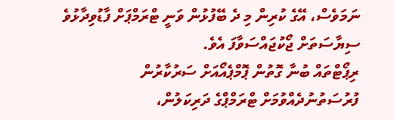ނަމަވެސް، އޭގެ ކުރިން މި ދެ ބޭފުޅުން ވަނީ ޓްރަމްޕަށް ފާޑުވިދާޅުވެ ސިޔާސަތަށް ޖޯކުޖައްސަވާފަ އެވެ.
ރިޕޯޓްތައް ބުނާ ގޮތުން ޕޮމްޕެއޯއަށް ސަރުކާރުން ފުރުސަތުނުދެއްވުމަށް ޓްރަމްޕްގެ ދަރިކަލުން،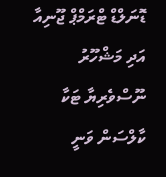ޑޮނަލްޑް ޓްރަމްޕް ޖޫނިއާ އަދި މަޝްހޫރު ނޫސްވެރިޔާ ޓަކާ ކާލްސަން ވަނީ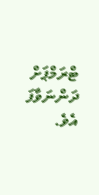ޓްރަމްޕަށް ދަންނަވާފަ އެވެ.